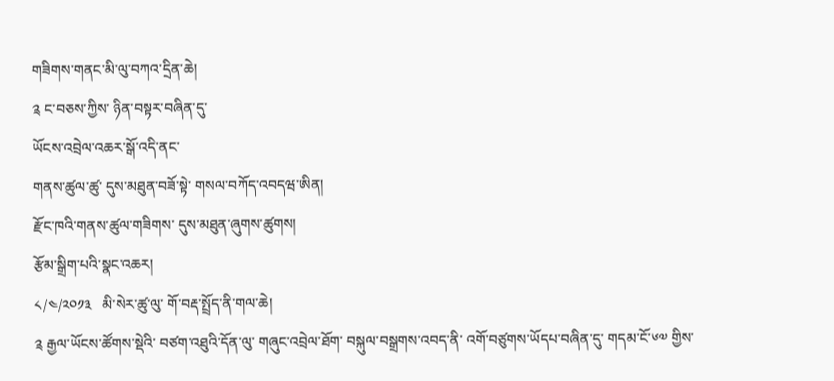གཟིགས་གནང་མི་ལུ་བཀའ་དྲིན་ཆེ།
༉ ང་བཅས་ཀྱིས་ ཉིན་བསྟར་བཞིན་དུ་
ཡོངས་འབྲེལ་འཆར་སྒོ་འདི་ནང་
གནས་ཚུལ་ཚུ་ དུས་མཐུན་བཟོ་སྟེ་ གསལ་བཀོད་འབདཝ་ཨིན།
རྫོང་ཁའི་གནས་ཚུལ་གཟིགས་ དུས་མཐུན་ཞུགས་ཚུགས།
རྩོམ་སྒྲིག་པའི་སྣང་འཆར།
༨/༤/༢༠༡༣   མི་སེར་ཚུ་ལུ་ གོ་བརྡ་སྤྲོད་ནི་གལ་ཆེ།
༉ རྒྱལ་ཡོངས་ཚོགས་སྡེའི་ བཙག་འཐུའི་དོན་ལུ་ གཞུང་འབྲེལ་ཐོག་ བསྐུལ་བསྒྲགས་འབད་ནི་ འགོ་བཙུགས་ཡོདཔ་བཞིན་དུ་ གདམ་ངོ་༦༧ གྱིས་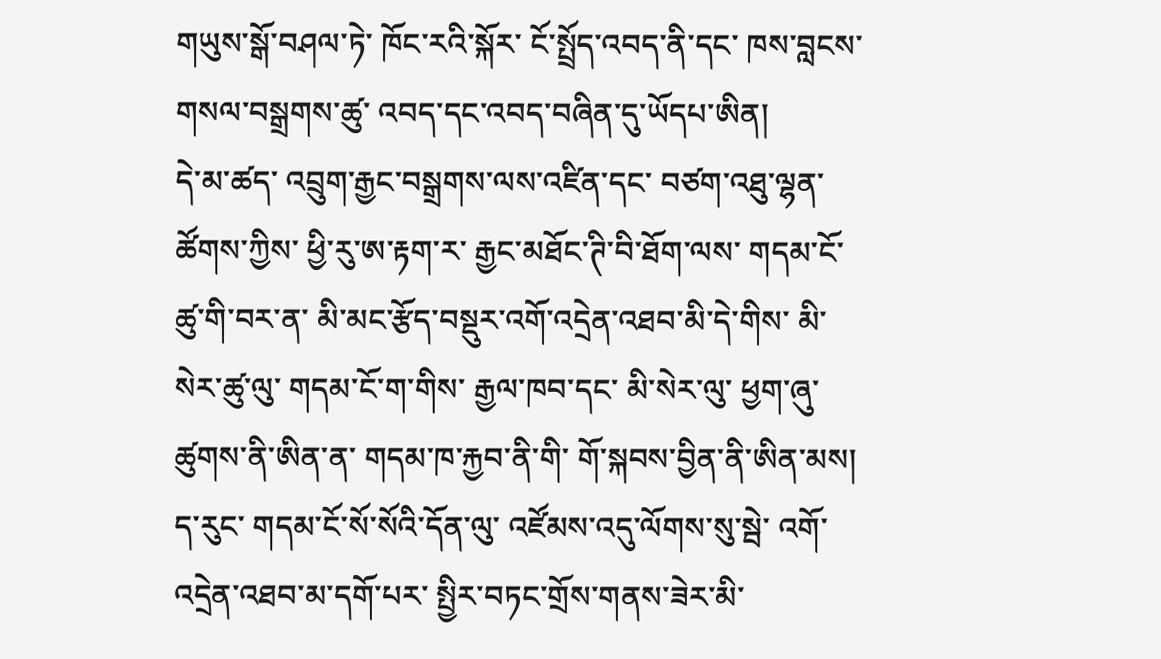གཡུས་སྒོ་བཤལ་ཏེ་ ཁོང་རའི་སྐོར་ ངོ་སྤྲོད་འབད་ནི་དང་ ཁས་བླངས་གསལ་བསྒྲགས་ཚུ་ འབད་དང་འབད་བཞིན་དུ་ཡོདཔ་ཨིན།
དེ་མ་ཚད་ འབྲུག་རྒྱང་བསྒྲགས་ལས་འཛིན་དང་ བཙག་འཐུ་ལྷན་ཚོགས་ཀྱིས་ ཕྱི་རུ་ཨ་རྟག་ར་ རྒྱང་མཐོང་ཊི་བི་ཐོག་ལས་ གདམ་ངོ་ཚུ་གི་བར་ན་ མི་མང་རྩོད་བསྡུར་འགོ་འདྲེན་འཐབ་མི་དེ་གིས་ མི་སེར་ཚུ་ལུ་ གདམ་ངོ་ག་གིས་ རྒྱལ་ཁབ་དང་ མི་སེར་ལུ་ ཕྱག་ཞུ་ཚུགས་ནི་ཨིན་ན་ གདམ་ཁ་རྐྱབ་ནི་གི་ གོ་སྐབས་བྱིན་ནི་ཨིན་མས།
ད་རུང་ གདམ་ངོ་སོ་སོའི་དོན་ལུ་ འཛོམས་འདུ་ལོགས་སུ་སྦེ་ འགོ་འདྲེན་འཐབ་མ་དགོ་པར་ སྤྱིར་བཏང་གྲོས་གནས་ཟེར་མི་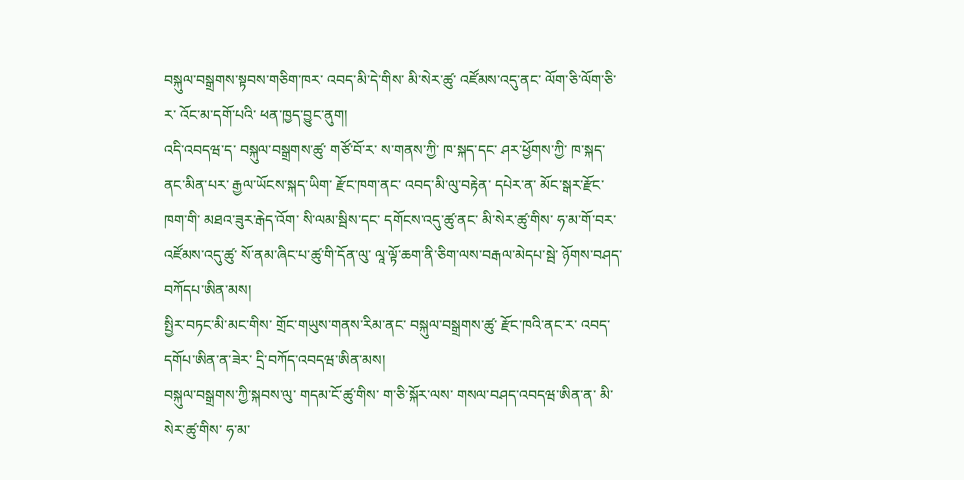བསྐུལ་བསྒྲགས་སྟབས་གཅིག་ཁར་ འབད་མི་དེ་གིས་ མི་སེར་ཚུ་ འཛོམས་འདུ་ནང་ ལོག་ཅི་ལོག་ཅི་ར་ འོང་མ་དགོ་པའི་ ཕན་ཁྱད་བྱུང་ནུག།
འདི་འབདཝ་ད་ བསྐུལ་བསྒྲགས་ཚུ་ གཙོ་བོ་ར་ ས་གནས་ཀྱི་ ཁ་སྐད་དང་ ཤར་ཕྱོགས་ཀྱི་ ཁ་སྐད་ནང་མིན་པར་ རྒྱལ་ཡོངས་སྐད་ཡིག་ རྫོང་ཁག་ནང་ འབད་མི་ལུ་བརྟེན་ དཔེར་ན་ མོང་སྒར་རྫོང་ཁག་གི་ མཐའ་ཟུར་རྒེད་འོག་ སི་ལམ་སྦིས་དང་ དགོངས་འདུ་ཚུ་ནང་ མི་སེར་ཚུ་གིས་ ཧ་མ་གོ་བར་ འཛོམས་འདུ་ཚུ་ སོ་ནམ་ཞིང་པ་ཚུ་གི་དོན་ལུ་ ལཱ་ལྟོ་ཆག་ནི་ཅིག་ལས་བརྒལ་མེདཔ་སྦེ་ ཉོགས་བཤད་བཀོདཔ་ཨིན་མས།
སྤྱིར་བཏང་མི་མང་གིས་ གྲོང་གཡུས་གནས་རིམ་ནང་ བསྐུལ་བསྒྲགས་ཚུ་ རྫོང་ཁའི་ནང་ར་ འབད་དགོཔ་ཨིན་ན་ཟེར་ དྲི་བཀོད་འབདཝ་ཨིན་མས།
བསྐུལ་བསྒྲགས་ཀྱི་སྐབས་ལུ་ གདམ་ངོ་ཚུ་གིས་ ག་ཅི་སྐོར་ལས་ གསལ་བཤད་འབདཝ་ཨིན་ན་ མི་སེར་ཚུ་གིས་ ཧ་མ་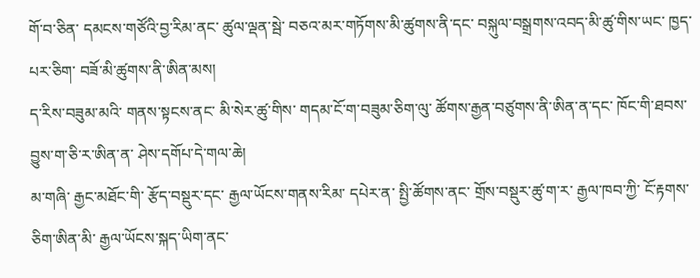གོ་བ་ཅིན་ དམངས་གཙོའི་བྱ་རིམ་ནང་ ཚུལ་ལྡན་སྦེ་ བཅའ་མར་གཏོགས་མི་ཚུགས་ནི་དང་ བསྐུལ་བསྒྲགས་འབད་མི་ཚུ་གིས་ཡང་ ཁྱད་པར་ཅིག་ བཟོ་མི་ཚུགས་ནི་ཨིན་མས།
ད་རིས་བཟུམ་མའི་ གནས་སྟངས་ནང་ མི་སེར་ཚུ་གིས་ གདམ་ངོ་ག་བཟུམ་ཅིག་ལུ་ ཚོགས་རྒྱན་བཙུགས་ནི་ཨིན་ན་དང་ ཁོང་གི་ཐབས་བྱུས་ག་ཅི་ར་ཨིན་ན་ ཤེས་དགོཔ་དེ་གལ་ཆེ།
མ་གཞི་ རྒྱང་མཐོང་གི་ རྩོད་བསྡུར་དང་ རྒྱལ་ཡོངས་གནས་རིམ་ དཔེར་ན་ སྤྱི་ཚོགས་ནང་ གྲོས་བསྡུར་ཚུ་ག་ར་ རྒྱལ་ཁབ་ཀྱི་ ངོ་རྟགས་ཅིག་ཨིན་མི་ རྒྱལ་ཡོངས་སྐད་ཡིག་ནང་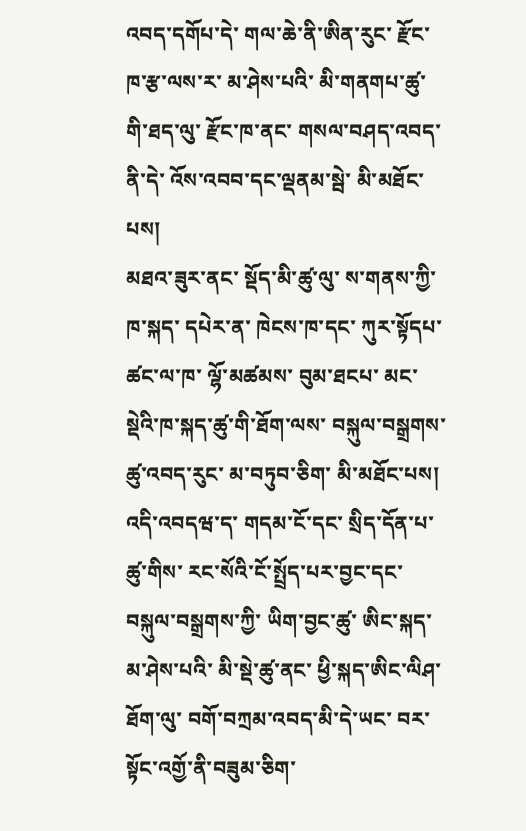འབད་དགོཔ་དེ་ གལ་ཆེ་ནི་ཨིན་རུང་ རྫོང་ཁ་རྩ་ལས་ར་ མ་ཤེས་པའི་ མི་གནགཔ་ཚུ་གི་ཐད་ལུ་ རྫོང་ཁ་ནང་ གསལ་བཤད་འབད་ནི་དེ་ འོས་འབབ་དང་ལྡནམ་སྦེ་ མི་མཐོང་པས།
མཐའ་ཟུར་ནང་ སྡོད་མི་ཚུ་ལུ་ ས་གནས་ཀྱི་ཁ་སྐད་ དཔེར་ན་ ཁེངས་ཁ་དང་ ཀུར་སྟོདཔ་ ཚང་ལ་ཁ་ ལྷོ་མཚམས་ བུམ་ཐངཔ་ མང་སྡེའི་ཁ་སྐད་ཚུ་གི་ཐོག་ལས་ བསྐུལ་བསྒྲགས་ཚུ་འབད་རུང་ མ་བཏུབ་ཅིག་ མི་མཐོང་པས།
འདི་འབདཝ་ད་ གདམ་ངོ་དང་ སྲིད་དོན་པ་ཚུ་གིས་ རང་སོའི་ངོ་སྤྲོད་པར་བྱང་དང་ བསྐུལ་བསྒྲགས་ཀྱི་ ཡིག་བྱང་ཚུ་ ཨིང་སྐད་མ་ཤེས་པའི་ མི་སྡེ་ཚུ་ནང་ ཕྱི་སྐད་ཨིང་ལིཤ་ཐོག་ལུ་ བགོ་བཀྲམ་འབད་མི་དེ་ཡང་ བར་སྟོང་འགྱོ་ནི་བཟུམ་ཅིག་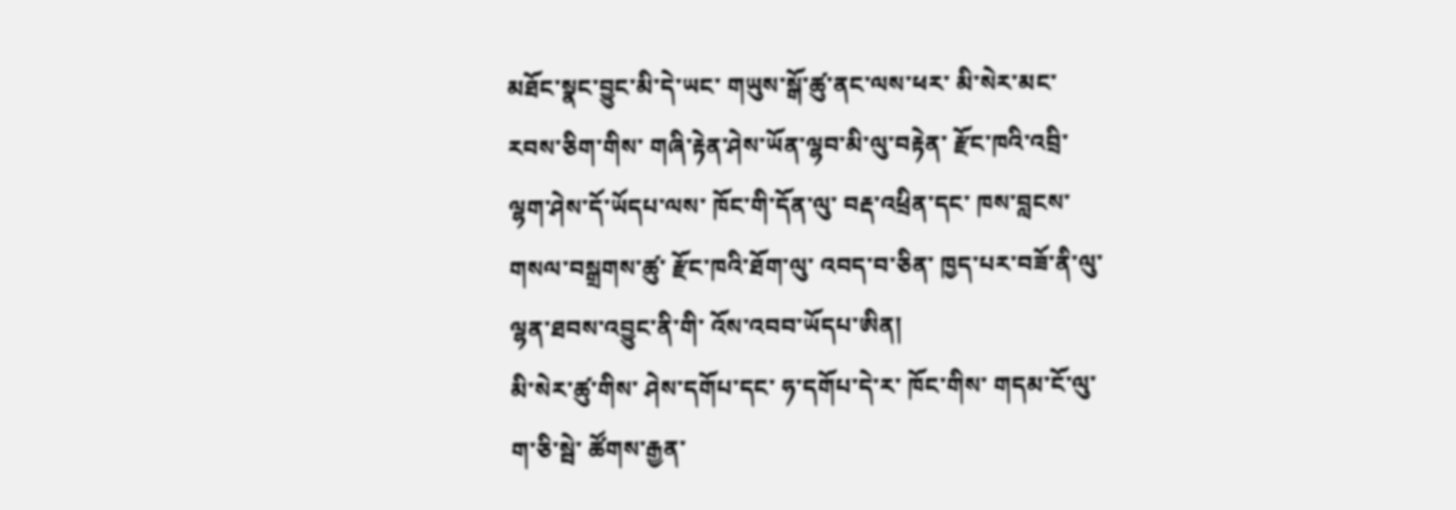མཐོང་སྣང་བྱུང་མི་དེ་ཡང་ གཡུས་སྒོ་ཚུ་ནང་ལས་ཕར་ མི་སེར་མང་རབས་ཅིག་གིས་ གཞི་རྟེན་ཤེས་ཡོན་ལྷབ་མི་ལུ་བརྟེན་ རྫོང་ཁའི་འབྲི་ལྷག་ཤེས་དོ་ཡོདཔ་ལས་ ཁོང་གི་དོན་ལུ་ བརྡ་འཕྲིན་དང་ ཁས་བླངས་གསལ་བསྒྲགས་ཚུ་ རྫོང་ཁའི་ཐོག་ལུ་ འབད་བ་ཅིན་ ཁྱད་པར་བཟོ་ནི་ལུ་ ལྷན་ཐབས་འབྱུང་ནི་གི་ འོས་འབབ་ཡོདཔ་ཨིན།
མི་སེར་ཚུ་གིས་ ཤེས་དགོཔ་དང་ ཧ་དགོཔ་དེ་ར་ ཁོང་གིས་ གདམ་ངོ་ལུ་ ག་ཅི་སྦེ་ ཚོགས་རྒྱན་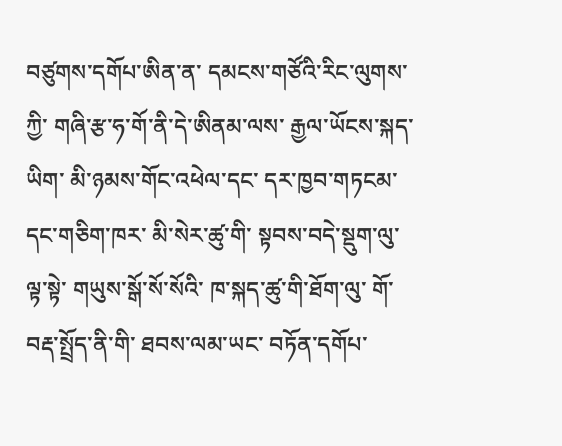བཙུགས་དགོཔ་ཨིན་ན་ དམངས་གཙོའི་རིང་ལུགས་ཀྱི་ གཞི་རྩ་ཧ་གོ་ནི་དེ་ཨིནམ་ལས་ རྒྱལ་ཡོངས་སྐད་ཡིག་ མི་ཉམས་གོང་འཕེལ་དང་ དར་ཁྱབ་གཏངམ་དང་གཅིག་ཁར་ མི་སེར་ཚུ་གི་ སྟབས་བདེ་སྡུག་ལུ་ལྟ་སྟེ་ གཡུས་སྒོ་སོ་སོའི་ ཁ་སྐད་ཚུ་གི་ཐོག་ལུ་ གོ་བརྡ་སྤྲོད་ནི་གི་ ཐབས་ལམ་ཡང་ བཏོན་དགོཔ་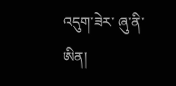འདུག་ཟེར་ ཞུ་ནི་ཨིན།